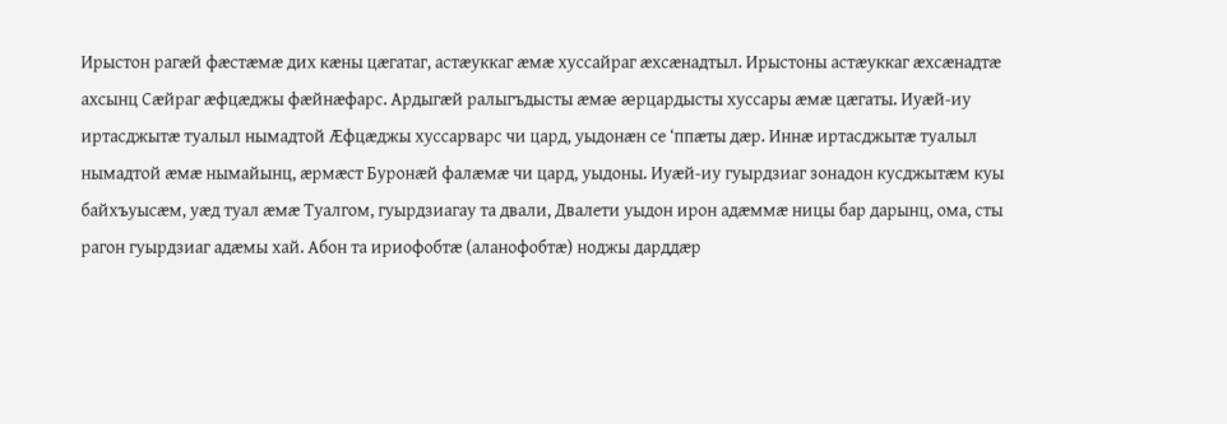Ирыстон рагæй фæстæмæ дих кæны цæгатаг, астæуккаг æмæ хуссайраг æхсæнадтыл. Ирыстоны астæуккаг æхсæнадтæ ахсынц Сæйраг æфцæджы фæйнæфарс. Ардыгæй ралыгъдысты æмæ æрцардысты хуссары æмæ цæгаты. Иуæй-иу иртасджытæ туалыл нымадтой Æфцæджы хуссарварс чи цард, уыдонæн се ‘ппæты дæр. Иннæ иртасджытæ туалыл нымадтой æмæ нымайынц, æрмæст Буронæй фалæмæ чи цард, уыдоны. Иуæй-иу гуырдзиаг зонадон кусджытæм куы байхъуысæм, уæд туал æмæ Туалгом, гуырдзиагау та двали, Двалети уыдон ирон адæммæ ницы бар дарынц, ома, сты рагон гуырдзиаг адæмы хай. Абон та ириофобтæ (аланофобтæ) ноджы дарддæр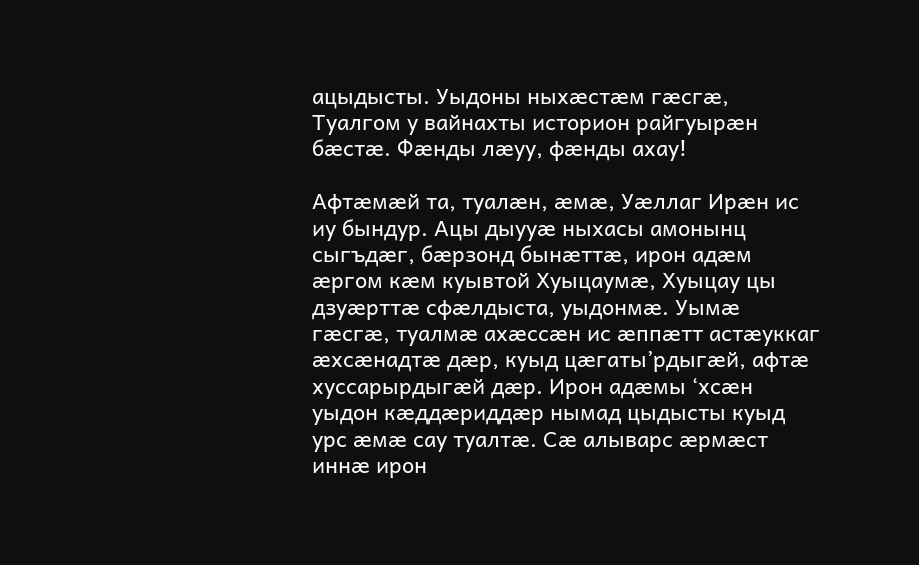ацыдысты. Уыдоны ныхæстæм гæсгæ, Туалгом у вайнахты историон райгуырæн бæстæ. Фæнды лæуу, фæнды ахау!

Афтæмæй та, туалæн, æмæ, Уæллаг Ирæн ис иу бындур. Ацы дыууæ ныхасы амонынц сыгъдæг, бæрзонд бынæттæ, ирон адæм æргом кæм куывтой Хуыцаумæ, Хуыцау цы дзуæрттæ сфæлдыста, уыдонмæ. Уымæ гæсгæ, туалмæ ахæссæн ис æппæтт астæуккаг æхсæнадтæ дæр, куыд цæгаты’рдыгæй, афтæ хуссарырдыгæй дæр. Ирон адæмы ‘хсæн уыдон кæддæриддæр нымад цыдысты куыд урс æмæ сау туалтæ. Сæ алыварс æрмæст иннæ ирон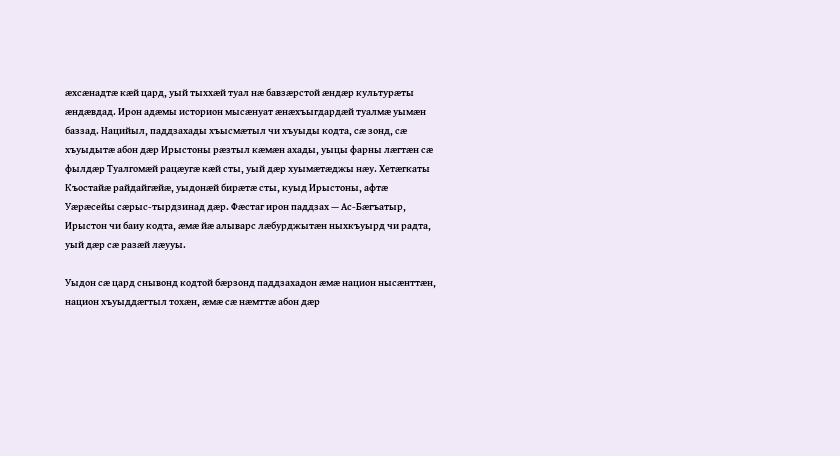æхсæнадтæ кæй цард, уый тыххæй туал нæ бавзæрстой æндæр культурæты æндæвдад. Ирон адæмы историон мысæнуат æнæхъыгдардæй туалмæ уымæн баззад. Нацийыл, паддзахады хъысмæтыл чи хъуыды кодта, сæ зонд, сæ хъуыдытæ абон дæр Ирыстоны рæзтыл кæмæн ахады, уыцы фарны лæгтæн сæ фылдæр Туалгомæй рацæугæ кæй сты, уый дæр хуымæтæджы нæу. Хетæгкаты Къостайæ райдайгæйæ, уыдонæй бирæтæ сты, куыд Ирыстоны, афтæ Уæрæсейы сæрыс-тырдзинад дæр. Фæстаг ирон паддзах — Ас-Бæгъатыр, Ирыстон чи баиу кодта, æмæ йæ алыварс лæбурджытæн ныхкъуырд чи радта, уый дæр сæ разæй лæууы.

Уыдон сæ цард снывонд кодтой бæрзонд паддзахадон æмæ национ нысæнттæн, национ хъуыддæгтыл тохæн, æмæ сæ нæмттæ абон дæр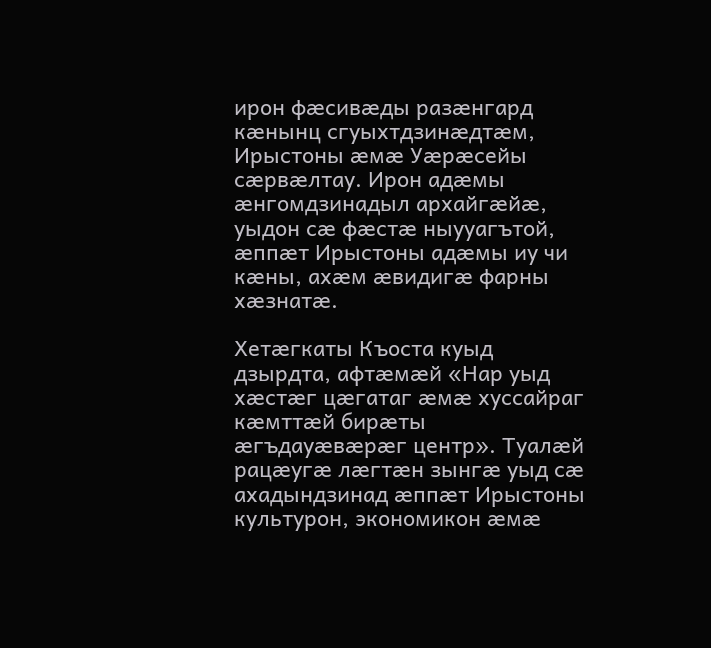ирон фæсивæды разæнгард кæнынц сгуыхтдзинæдтæм, Ирыстоны æмæ Уæрæсейы сæрвæлтау. Ирон адæмы æнгомдзинадыл архайгæйæ, уыдон сæ фæстæ ныууагътой, æппæт Ирыстоны адæмы иу чи кæны, ахæм æвидигæ фарны хæзнатæ.

Хетæгкаты Къоста куыд дзырдта, афтæмæй «Нар уыд хæстæг цæгатаг æмæ хуссайраг кæмттæй бирæты æгъдауæвæрæг центр». Туалæй рацæугæ лæгтæн зынгæ уыд сæ ахадындзинад æппæт Ирыстоны культурон, экономикон æмæ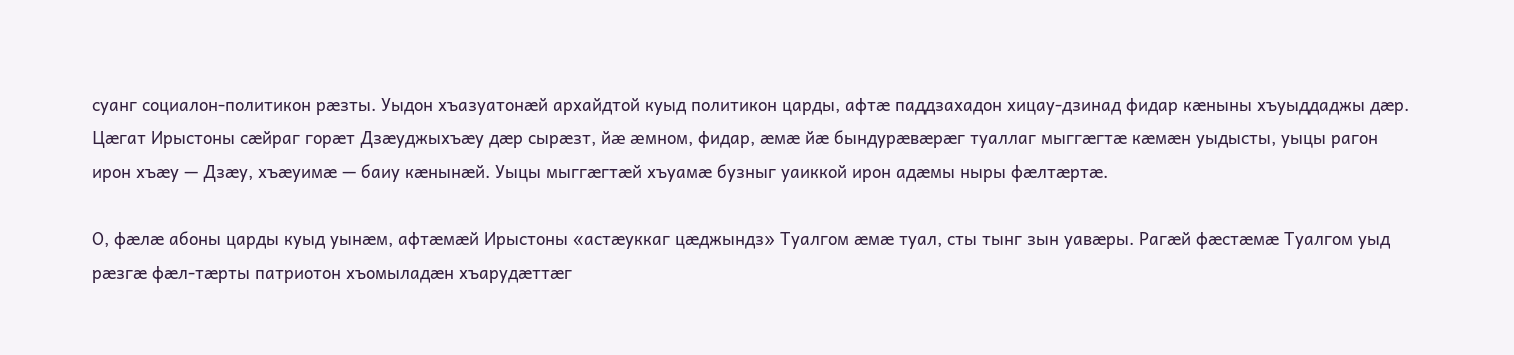суанг социалон-политикон рæзты. Уыдон хъазуатонæй архайдтой куыд политикон царды, афтæ паддзахадон хицау-дзинад фидар кæныны хъуыддаджы дæр. Цæгат Ирыстоны сæйраг горæт Дзæуджыхъæу дæр сырæзт, йæ æмном, фидар, æмæ йæ бындурæвæрæг туаллаг мыггæгтæ кæмæн уыдысты, уыцы рагон ирон хъæу — Дзæу, хъæуимæ — баиу кæнынæй. Уыцы мыггæгтæй хъуамæ бузныг уаиккой ирон адæмы ныры фæлтæртæ.

О, фæлæ абоны царды куыд уынæм, афтæмæй Ирыстоны «астæуккаг цæджындз» Туалгом æмæ туал, сты тынг зын уавæры. Рагæй фæстæмæ Туалгом уыд рæзгæ фæл-тæрты патриотон хъомыладæн хъарудæттæг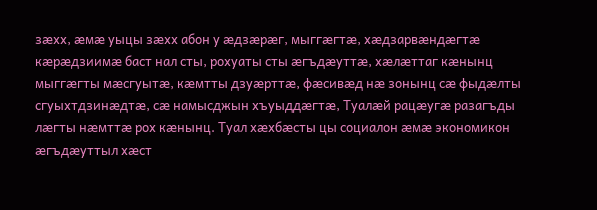зæхх, æмæ уыцы зæхх абон у æдзæрæг, мыггæгтæ, хæдзарвæндæгтæ кæрæдзиимæ баст нал сты, рохуаты сты æгъдæуттæ, хæлæттаг кæнынц мыггæгты мæсгуытæ, кæмтты дзуæрттæ, фæсивæд нæ зонынц сæ фыдæлты сгуыхтдзинæдтæ, сæ намысджын хъуыддæгтæ, Туалæй рацæугæ разагъды лæгты нæмттæ рох кæнынц. Туал хæхбæсты цы социалон æмæ экономикон æгъдæуттыл хæст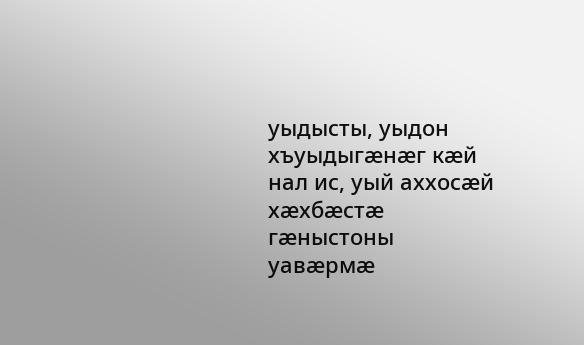уыдысты, уыдон хъуыдыгæнæг кæй нал ис, уый аххосæй хæхбæстæ гæныстоны уавæрмæ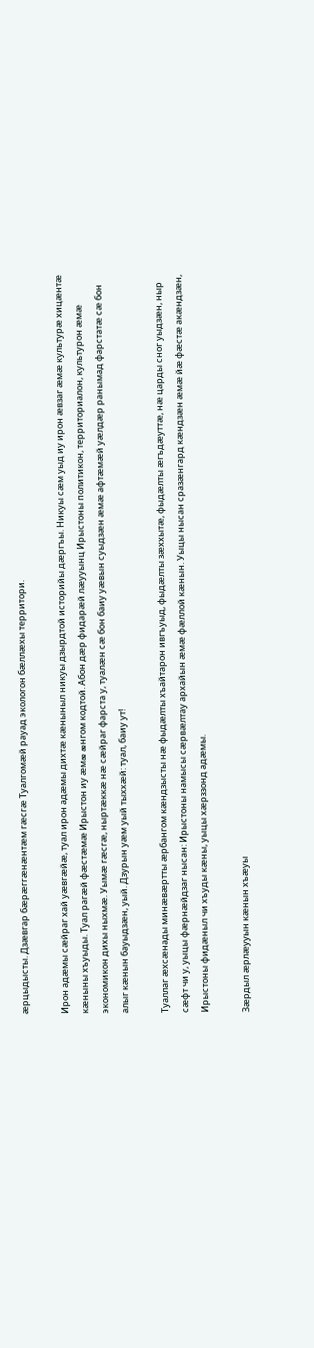æрцыдысты. Дзæвгар бæрæггæнæнтæм гæсгæ Туалгомæй рауад экологон бæллæхы территори.

Ирон адæмы сæйраг хай уæвгæйæ, туал ирон адæмы дихтæ кæныныл никуы дзырдтой историйы дæргъы. Никуы сæм уыд иу ирон æвзаг æмæ культурæ хицæнтæ кæныны хъуыды. Туал рагæй фæстæмæ Ирыстон иу æмæ æнгом кодтой. Абон дæр фидарæй лæууынц Ирыстоны политикон, территориалон, культурон æмæ экономикон дихы ныхмæ. Уымæ гæсгæ, ныртæккæ нæ сæйраг фарста у, туалæн сæ бон баиу уæвын суыдзæн æмæ афтæмæй уæлдæр ранымад фарстатæ сæ бон алыг кæнын бауыдзæн, уый. Дзурын уæм уый тыххæй: туал, баиу ут!

Туаллаг æхсæнады минæвæртты æрбангом кæндзысты нæ фыдæлты хъайтарон ивгъуыд, фыдæлты зæххытæ, фыдæлты æгъдæуттæ, нæ царды сног уыдзæн, ныр сæфт чи у, уыцы фæрнæйдзаг нысан: Ирыстоны намысы сæрвæлтау архайын æмæ фæллой кæнын. Уыцы нысан сразæнгард кæндзæн æмæ йæ фæстæ акæндзæн, Ирыстоны фидæныл чи хъуды кæны, уыцы хæрззонд адæмы.

Зæрдыл æрлæууын кæнын хъæуы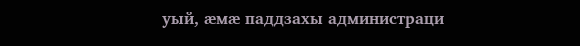уый, æмæ паддзахы администраци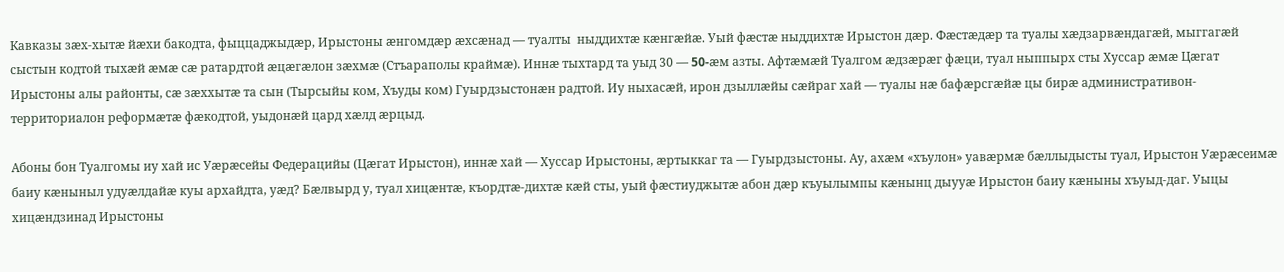Кавказы зæх-хытæ йæхи бакодта, фыццаджыдæр, Ирыстоны æнгомдæр æхсæнад — туалты  ныддихтæ кæнгæйæ. Уый фæстæ ныддихтæ Ирыстон дæр. Фæстæдæр та туалы хæдзарвæндагæй, мыггагæй сыстын кодтой тыхæй æмæ сæ ратардтой æцæгæлон зæхмæ (Стъараполы краймæ). Иннæ тыхтард та уыд 30 — 50-æм азты. Афтæмæй Туалгом æдзæрæг фæци, туал ныппырх сты Хуссар æмæ Цæгат Ирыстоны алы районты, сæ зæххытæ та сын (Тырсыйы ком, Хъуды ком) Гуырдзыстонæн радтой. Иу ныхасæй, ирон дзыллæйы сæйраг хай — туалы нæ бафæрсгæйæ цы бирæ административон-территориалон реформæтæ фæкодтой, уыдонæй цард хæлд æрцыд.

Абоны бон Туалгомы иу хай ис Уæрæсейы Федерацийы (Цæгат Ирыстон), иннæ хай — Хуссар Ирыстоны, æртыккаг та — Гуырдзыстоны. Ау, ахæм «хъулон» уавæрмæ бæллыдысты туал, Ирыстон Уæрæсеимæ баиу кæныныл удуæлдайæ куы архайдта, уæд? Бæлвырд у, туал хицæнтæ, къордтæ-дихтæ кæй сты, уый фæстиуджытæ абон дæр къуылымпы кæнынц дыууæ Ирыстон баиу кæныны хъуыд-даг. Уыцы хицæндзинад Ирыстоны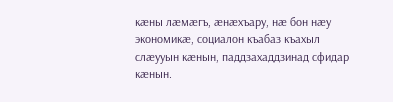кæны лæмæгъ, æнæхъару, нæ бон нæу экономикæ, социалон къабаз къахыл слæууын кæнын, паддзахаддзинад сфидар кæнын.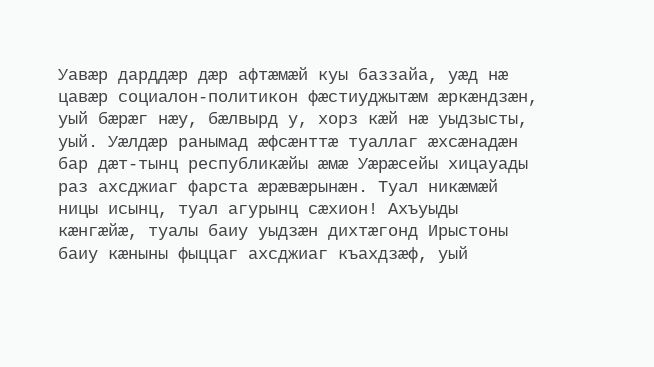Уавæр дарддæр дæр афтæмæй куы баззайа, уæд нæ цавæр социалон-политикон фæстиуджытæм æркæндзæн, уый бæрæг нæу, бæлвырд у, хорз кæй нæ уыдзысты, уый. Уæлдæр ранымад æфсæнттæ туаллаг æхсæнадæн бар дæт-тынц республикæйы æмæ Уæрæсейы хицауады раз ахсджиаг фарста æрæвæрынæн. Туал никæмæй ницы исынц, туал агурынц сæхион! Ахъуыды кæнгæйæ, туалы баиу уыдзæн дихтæгонд Ирыстоны баиу кæныны фыццаг ахсджиаг къахдзæф, уый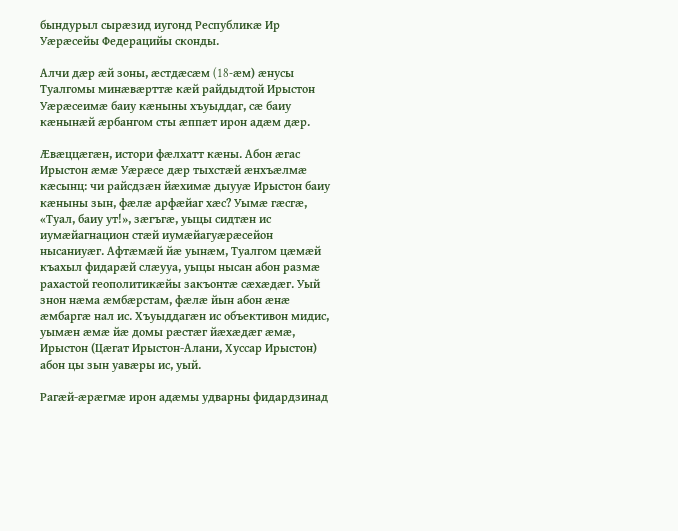бындурыл сырæзид иугонд Республикæ Ир Уæрæсейы Федерацийы сконды.

Алчи дæр æй зоны, æстдæсæм (18-æм) æнусы Туалгомы минæвæрттæ кæй райдыдтой Ирыстон Уæрæсеимæ баиу кæныны хъуыддаг, сæ баиу кæнынæй æрбангом сты æппæт ирон адæм дæр.

Æвæццæгæн, истори фæлхатт кæны. Абон æгас Ирыстон æмæ Уæрæсе дæр тыхстæй æнхъæлмæ кæсынц: чи райсдзæн йæхимæ дыууæ Ирыстон баиу кæныны зын, фæлæ арфæйаг хæс? Уымæ гæсгæ, «Туал, баиу ут!», зæгъгæ, уыцы сидтæн ис иумæйагнацион стæй иумæйагуæрæсейон нысаниуæг. Афтæмæй йæ уынæм, Туалгом цæмæй къахыл фидарæй слæууа, уыцы нысан абон размæ рахастой геополитикæйы закъонтæ сæхæдæг. Уый знон нæма æмбæрстам, фæлæ йын абон æнæ æмбаргæ нал ис. Хъуыддагæн ис объективон мидис, уымæн æмæ йæ домы рæстæг йæхæдæг æмæ, Ирыстон (Цæгат Ирыстон-Алани, Хуссар Ирыстон) абон цы зын уавæры ис, уый.

Рагæй-æрæгмæ ирон адæмы удварны фидардзинад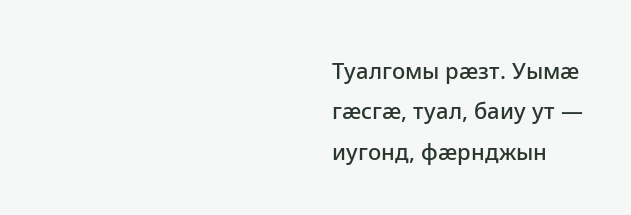Туалгомы рæзт. Уымæ гæсгæ, туал, баиу ут — иугонд, фæрнджын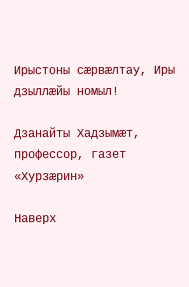Ирыстоны сæрвæлтау, Иры дзыллæйы номыл!

Дзанайты Хадзымæт, профессор, газет «Хурзæрин»

Наверх